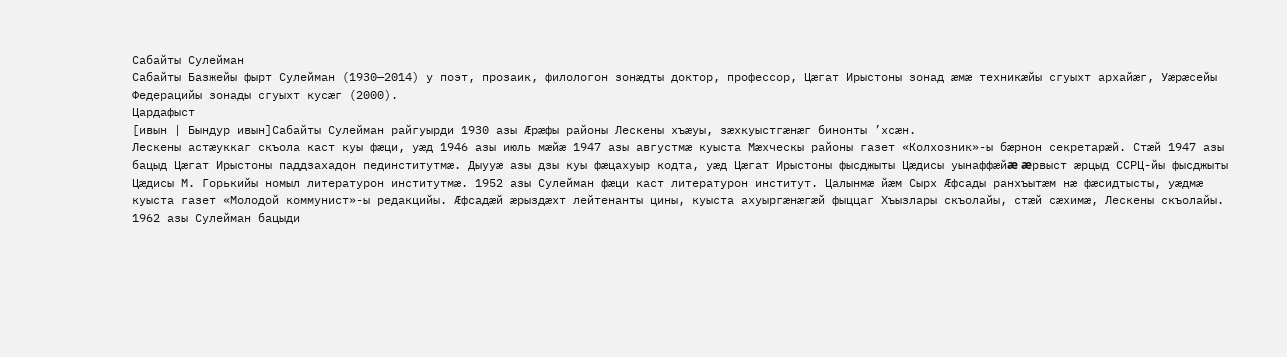Сабайты Сулейман
Сабайты Базжейы фырт Сулейман (1930—2014) у поэт, прозаик, филологон зонæдты доктор, профессор, Цæгат Ирыстоны зонад æмæ техникæйы сгуыхт архайæг, Уæрæсейы Федерацийы зонады сгуыхт кусæг (2000).
Цардафыст
[ивын | Бындур ивын]Сабайты Сулейман райгуырди 1930 азы Æрæфы районы Лескены хъæуы, зæхкуыстгæнæг бинонты ’хсæн.
Лескены астæуккаг скъола каст куы фæци, уæд 1946 азы июль мæйæ 1947 азы августмæ куыста Мæхческы районы газет «Колхозник»-ы бæрнон секретарæй. Стæй 1947 азы бацыд Цæгат Ирыстоны паддзахадон пединститутмæ. Дыууæ азы дзы куы фæцахуыр кодта, уæд Цæгат Ирыстоны фысджыты Цæдисы уынаффæйæ æрвыст æрцыд ССРЦ-йы фысджыты Цæдисы М. Горькийы номыл литературон институтмæ. 1952 азы Сулейман фæци каст литературон институт. Цалынмæ йæм Сырх Æфсады ранхъытæм нæ фæсидтысты, уæдмæ куыста газет «Молодой коммунист»-ы редакцийы. Æфсадæй æрыздæхт лейтенанты цины, куыста ахуыргæнæгæй фыццаг Хъызлары скъолайы, стæй сæхимæ, Лескены скъолайы. 1962 азы Сулейман бацыди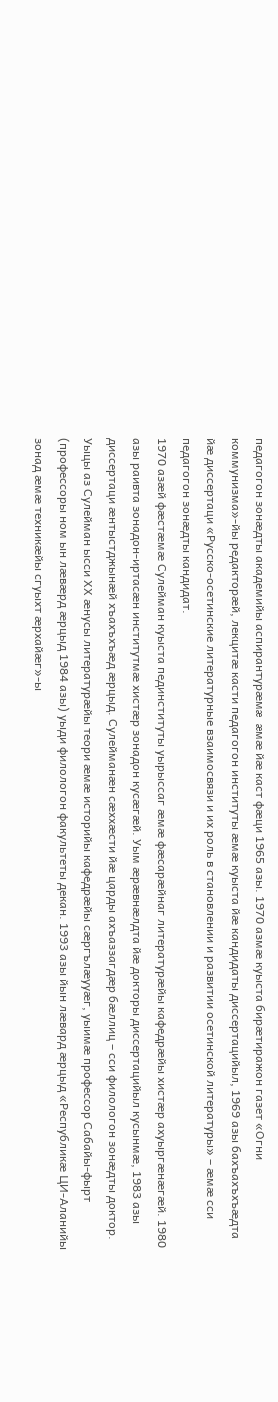педагогон зонæдты академийы аспирантурæмæ æмæ йæ каст фæци 1965 азы. 1970 азмæ куыста бирæтиражон газет «Огни коммунизма»-йы редакторæй, лекцитæ касти педагогон институты æмæ куыста йæ кандидаты диссертацийыл, 1969 азы бахъахъхъæдта йæ диссертаци «Русско-осетинские литературные взаимосвязи и их роль в становлении и развитии осетинской литературы» – æмæ сси педагогон зонæдты кандидат.
1970 азæй фæстæмæ Сулейман куыста пединституты уырыссаг æмæ фæсарæйнаг литературæйы кафедрæйы хистæр ахуыргæнæгæй. 1980 азы раивта зонадон-иртасæн институтмæ хистæр зонадон кусæгæй. Уым æрæвнæлдта йæ докторы диссертацийыл кусынмæ, 1983 азы диссертаци æнтыстджынæй хъахъхъæд æрцыд. Сулейманæн сæххæсти йæ царды ахъаззагдæр бæллиц – сси филологон зонæдты доктор. Уыцы аз Сулейман ысси ХХ æнусы литературæйы теори æмæ историйы кафедрæйы сæргълæууæг, уыимæ профессор Сабайы-фырт (профессоры ном ын лæвæрд æрцыд 1984 азы) уыди филологон факультеты декан. 1993 азы йын лæвард æрцыд «Республикæ ЦИ-Аланийы зонад æмæ техникæйы сгуыхт æрхайæг»-ы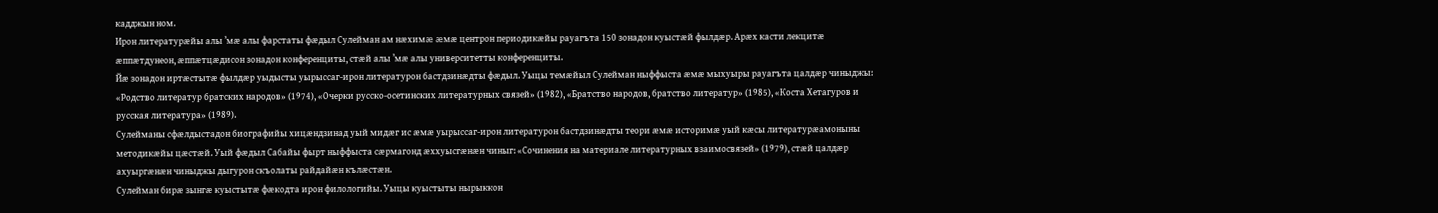кадджын ном.
Ирон литературæйы алы ’мæ алы фарстаты фæдыл Сулейман ам нæхимæ æмæ центрон периодикæйы рауагъта 150 зонадон куыстæй фылдæр. Арæх касти лекцитæ æппæтдунеон, æппæтцæдисон зонадон конференциты, стæй алы ’мæ алы университетты конференциты.
Йæ зонадон иртæстытæ фылдæр уыдысты уырыссаг-ирон литературон бастдзинæдты фæдыл. Уыцы темæйыл Сулейман ныффыста æмæ мыхуыры рауагъта цалдæр чиныджы: «Родство литератур братских народов» (1974), «Очерки русско-осетинских литературных связей» (1982), «Братство народов, братство литератур» (1985), «Коста Хетагуров и русская литература» (1989).
Сулейманы сфæлдыстадон биографийы хицæндзинад уый мидæг ис æмæ уырыссаг-ирон литературон бастдзинæдты теори æмæ историмæ уый кæсы литературæамоныны методикæйы цæстæй. Уый фæдыл Сабайы фырт ныффыста сæрмагонд æххуысгæнæн чиныг: «Сочинения на материале литературных взаимосвязей» (1979), стæй цалдæр ахуыргæнæн чиныджы дыгурон скъолаты райдайæн кълæстæн.
Сулейман бирæ зынгæ куыстытæ фæкодта ирон филологийы. Уыцы куыстыты нырыккон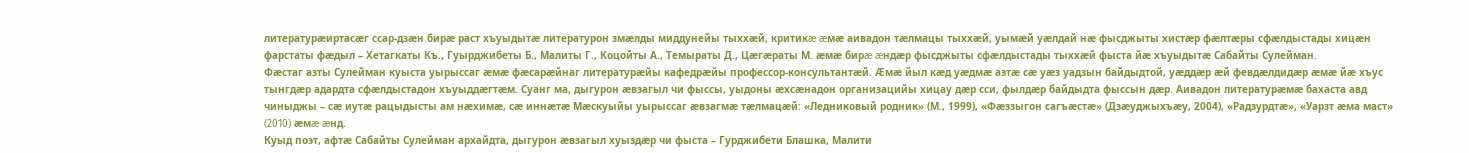литературæиртасæг ссар-дзæн бирæ раст хъуыдытæ литературон змæлды миддунейы тыххæй, критикæ æмæ аивадон тæлмацы тыххæй, уымæй уæлдай нæ фысджыты хистæр фæлтæры сфæлдыстады хицæн фарстаты фæдыл – Хетагкаты Къ., Гуырджибеты Б., Малиты Г., Коцойты А., Темыраты Д., Цæгæраты М. æмæ бирæ æндæр фысджыты сфæлдыстады тыххæй фыста йæ хъуыдытæ Сабайты Сулейман.
Фæстаг азты Сулейман куыста уырыссаг æмæ фæсарæйнаг литературæйы кафедрæйы профессор-консультантæй. Æмæ йыл кæд уæдмæ азтæ сæ уæз уадзын байдыдтой, уæддæр æй февдæлдидæр æмæ йæ хъус тынгдæр адардта сфæлдыстадон хъуыддæгтæм. Суанг ма, дыгурон æвзагыл чи фыссы, уыдоны æхсæнадон организацийы хицау дæр сси, фылдæр байдыдта фыссын дæр. Аивадон литературæмæ бахаста авд чиныджы – сæ иутæ рацыдысты ам нæхимæ, сæ иннæтæ Мæскуыйы уырыссаг æвзагмæ тæлмацæй: «Ледниковый родник» (М., 1999), «Фæззыгон сагъæстæ» (Дзæуджыхъæу, 2004), «Радзурдтæ», «Уарзт æма маст» (2010) æмæ æнд.
Куыд поэт, афтæ Сабайты Сулейман архайдта, дыгурон æвзагыл хуыздæр чи фыста – Гурджибети Блашка, Малити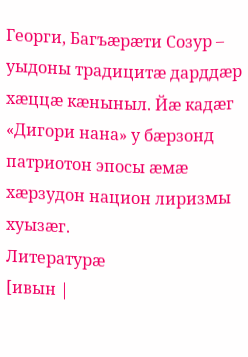Георги, Багъæрæти Созур – уыдоны традицитæ дарддæр хæццæ кæныныл. Йæ кадæг «Дигори нана» у бæрзонд патриотон эпосы æмæ хæрзудон национ лиризмы хуызæг.
Литературæ
[ивын |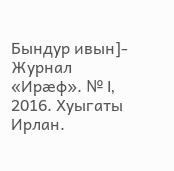Бындур ивын]- Журнал «Ирæф». № I, 2016. Хуыгаты Ирлан.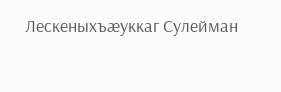Лескеныхъæуккаг Сулейман